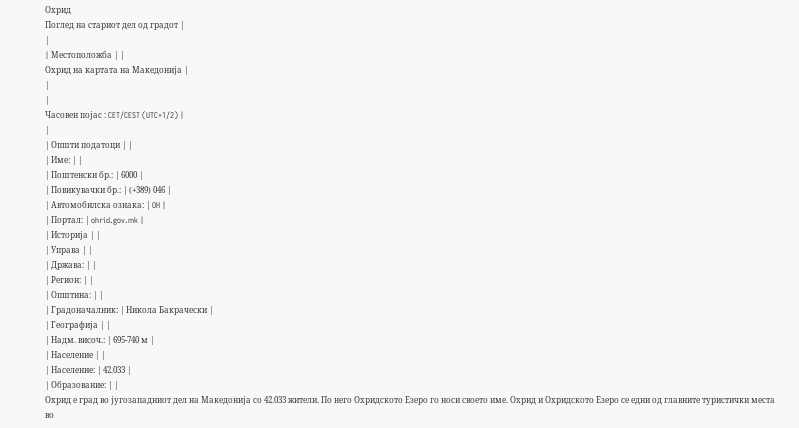Охрид
Поглед на стариот дел од градот |
|
| Mестоположба | |
Охрид на картата на Македонија |
|
|
Часовен појас : CET/CEST (UTC+1/2) |
|
| Општи податоци | |
| Име: | |
| Поштенски бр.: | 6000 |
| Повикувачки бр.: | (+389) 046 |
| Автомобилска ознака: | OH |
| Портал: | ohrid.gov.mk |
| Историја | |
| Управа | |
| Држава: | |
| Регион: | |
| Општина: | |
| Градоначалник: | Никола Бакрачески |
| Географија | |
| Надм. височ.: | 695-740 м |
| Население | |
| Население: | 42.033 |
| Образование: | |
Охрид е град во југозападниот дел на Македонија со 42.033 жители. По него Охридското Езеро го носи своето име. Охрид и Охридското Езеро се едни од главните туристички места во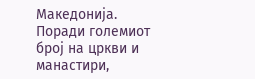Македонија.
Поради големиот број на цркви и манастири,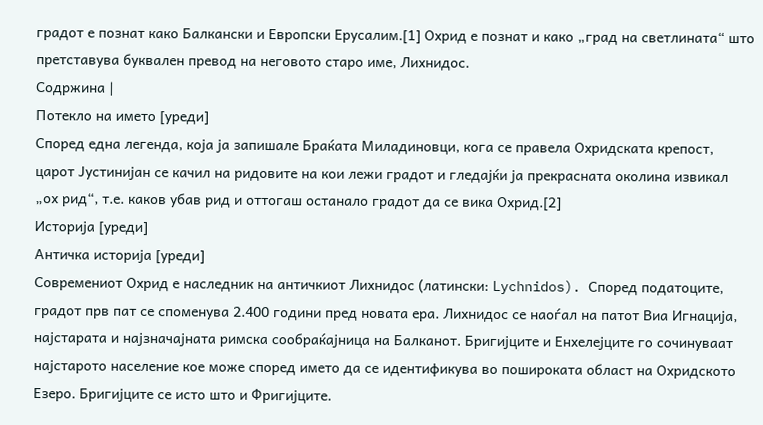градот е познат како Балкански и Европски Ерусалим.[1] Охрид е познат и како „град на светлината“ што претставува буквален превод на неговото старо име, Лихнидос.
Содржина |
Потекло на името [уреди]
Според една легенда, која ја запишале Браќата Миладиновци, кога се правела Охридската крепост, царот Јустинијан се качил на ридовите на кои лежи градот и гледајќи ја прекрасната околина извикал „ох рид“, т.е. каков убав рид и оттогаш останало градот да се вика Охрид.[2]
Историја [уреди]
Античка историја [уреди]
Современиот Охрид е наследник на античкиот Лихнидос (латински: Lychnidos). Според податоците, градот прв пат се споменува 2.400 години пред новата ера. Лихнидос се наоѓал на патот Виа Игнација, наjстарата и наjзначаjната римска сообраќаjница на Балканот. Бригијците и Енхелеjците го сочинуваат наjстарото население кое може според името да се идентификува во пошироката област на Охридското Езеро. Бригиjците се исто што и Фригиjците.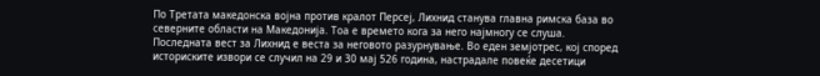По Третата македонска воjна против кралот Персеј, Лихнид станува главна римска база во северните области на Македониjа. Тоа е времето кога за него наjмногу се слуша. Последната вест за Лихнид е веста за неговото разурнување. Во еден земјотрес, коj според историските извори се случил на 29 и 30 мај 526 година, настрадале повеќе десетици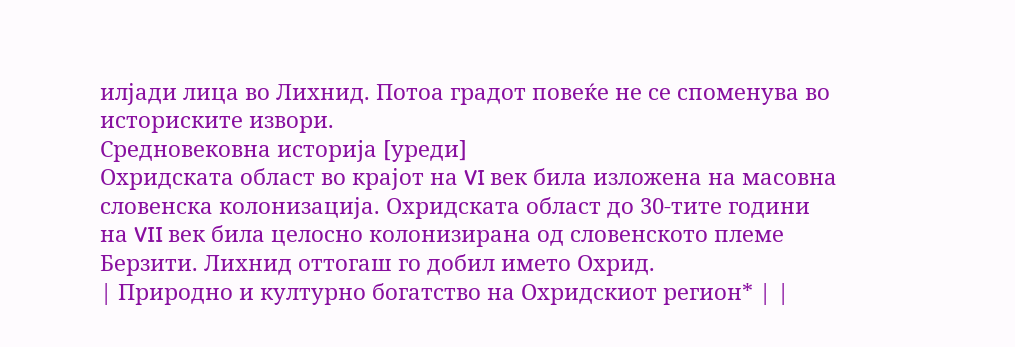илjади лица во Лихнид. Потоа градот повеќе не се споменува во историските извори.
Средновековна историја [уреди]
Охридската област во краjот на VI век била изложена на масовна словенска колонизациjа. Охридската област до 30-тите години на VII век била целосно колонизирана од словенското племе Берзити. Лихнид оттогаш го добил името Охрид.
| Природно и културно богатство на Охридскиот регион* | |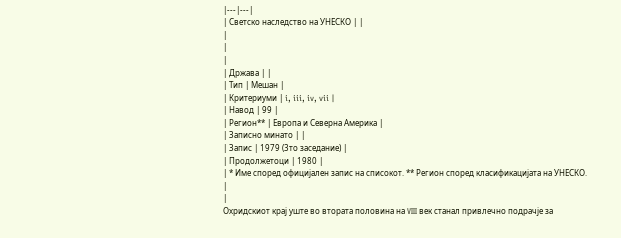|---|---|
| Светско наследство на УНЕСКО | |
|
|
|
| Држава | |
| Тип | Мешан |
| Критериуми | i, iii, iv, vii |
| Навод | 99 |
| Регион** | Европа и Северна Америка |
| Записно минато | |
| Запис | 1979 (3то заседание) |
| Продолжетоци | 1980 |
| * Име според официјален запис на списокот. ** Регион според класификацијата на УНЕСКО. |
|
Охридскиот краj уште во втората половина на VIII век станал привлечно подрачjе за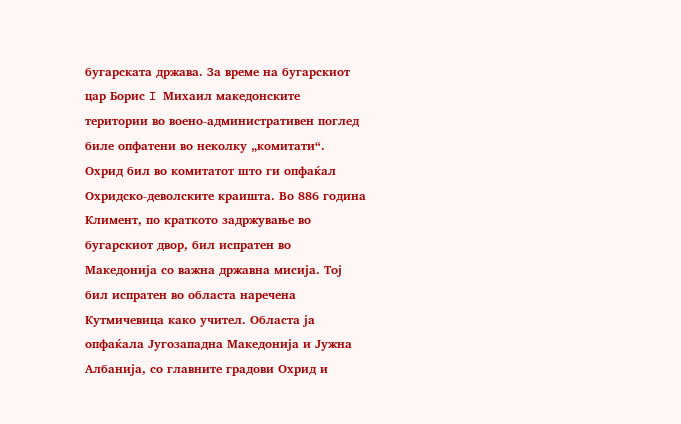бугарската држава. За време на бугарскиот цар Борис I Михаил македонските територии во воено-административен поглед биле опфатени во неколку „комитати“. Охрид бил во комитатот што ги опфаќал Охридско-деволските краишта. Во 886 година Климент, по краткото задржување во бугарскиот двор, бил испратен во Македониjа со важна државна мисиjа. Тоj бил испратен во областа наречена Кутмичевица како учител. Областа jа опфаќала Југозападна Македонија и Јужна Албанија, со главните градови Охрид и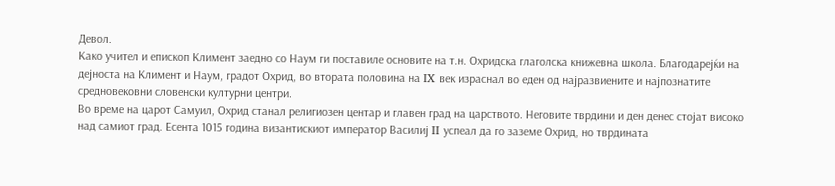Девол.
Како учител и епископ Климент заедно со Наум ги поставиле основите на т.н. Охридска глаголска книжевна школа. Благодареjќи на деjноста на Климент и Наум, градот Охрид, во втората половина на IX век израснал во еден од наjразвиените и наjпознатите средновековни словенски културни центри.
Во време на царот Самуил, Охрид станал религиозен центар и главен град на царството. Неговите тврдини и ден денес стојат високо над самиот град. Есента 1015 година византискиот император Василиј II успеал да го заземе Охрид, но тврдината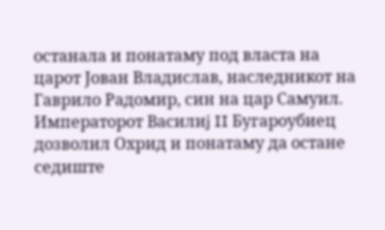останала и понатаму под власта на царот Јован Владислав, наследникот на Гаврило Радомир, син на цар Самуил.
Императорот Василиj II Бугароубиец дозволил Охрид и понатаму да остане седиште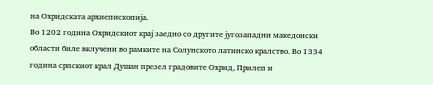на Охридската архиепископиjа.
Во 1202 година Охридскиот краj заедно со другите југозападни македонски области биле вклучени во рамките на Солунското латинско кралство. Во 1334 година српскиот крал Душан презел градовите Охрид, Прилеп и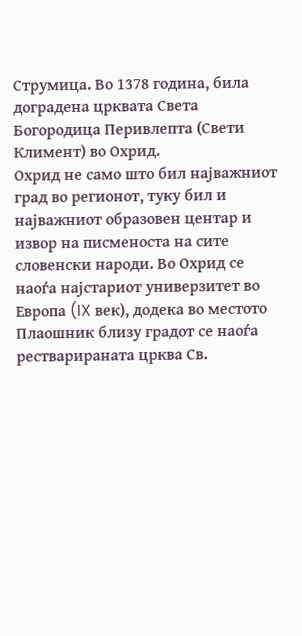Струмица. Во 1378 година, била доградена црквата Света Богородица Перивлепта (Свети Климент) во Охрид.
Охрид не само што бил најважниот град во регионот, туку бил и најважниот образовен центар и извор на писменоста на сите словенски народи. Во Охрид се наоѓа најстариот универзитет во Европа (IX век), додека во местото Плаошник близу градот се наоѓа рестварираната црква Св.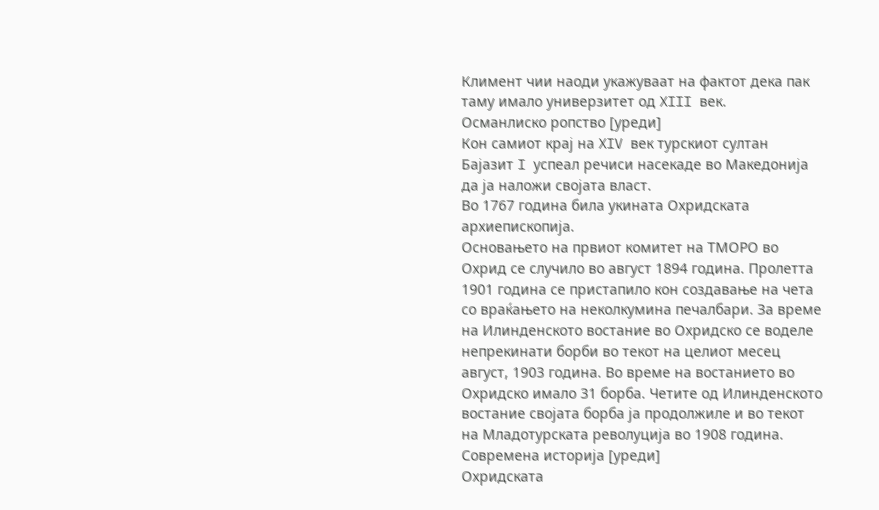Климент чии наоди укажуваат на фактот дека пак таму имало универзитет од XIII век.
Османлиско ропство [уреди]
Кон самиот краj на XIV век турскиот султан Бајазит I успеал речиси насекаде во Македониjа да ја наложи своjата власт.
Во 1767 година била укината Охридската архиепископија.
Основањето на првиот комитет на ТМОРО во Охрид се случило во август 1894 година. Пролетта 1901 година се пристапило кон создавање на чета со враќањето на неколкумина печалбари. За време на Илинденското востание во Охридско се воделе непрекинати борби во текот на целиот месец август, 1903 година. Во време на востанието во Охридско имало 31 борба. Четите од Илинденското востание својата борба ја продолжиле и во текот на Младотурската револуција во 1908 година.
Современа историја [уреди]
Охридската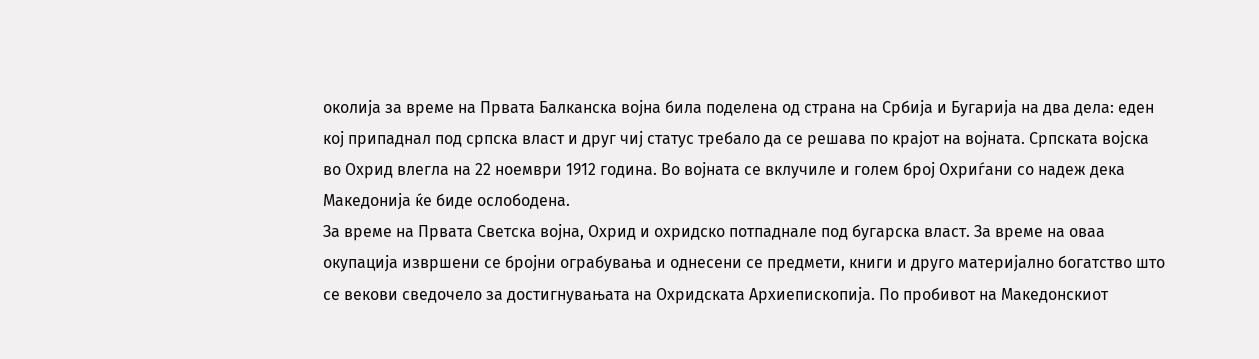околија за време на Првата Балканска војна била поделена од страна на Србија и Бугарија на два дела: еден кој припаднал под српска власт и друг чиј статус требало да се решава по крајот на војната. Српската војска во Охрид влегла на 22 ноември 1912 година. Во војната се вклучиле и голем број Охриѓани со надеж дека Македонија ќе биде ослободена.
За време на Првата Светска војна, Охрид и охридско потпаднале под бугарска власт. За време на оваа окупација извршени се бројни ограбувања и однесени се предмети, книги и друго материјално богатство што се векови сведочело за достигнувањата на Охридската Архиепископија. По пробивот на Македонскиот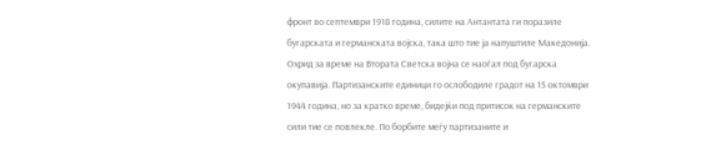фронт во септември 1918 година, силите на Антантата ги поразиле бугарската и германската војска, така што тие ја напуштиле Македонија.
Охрид за време на Втората Светска војна се наоѓал под бугарска окупавија. Партизанските единици го ослободиле градот на 15 октомври 1944 година, но за кратко време, бидејќи под притисок на германските сили тие се повлекле. По борбите меѓу партизаните и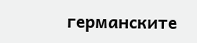германските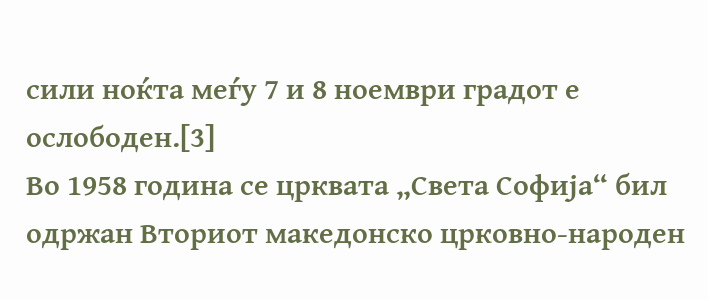сили ноќта меѓу 7 и 8 ноември градот е ослободен.[3]
Во 1958 година се црквата „Света Софија“ бил одржан Вториот македонско црковно-народен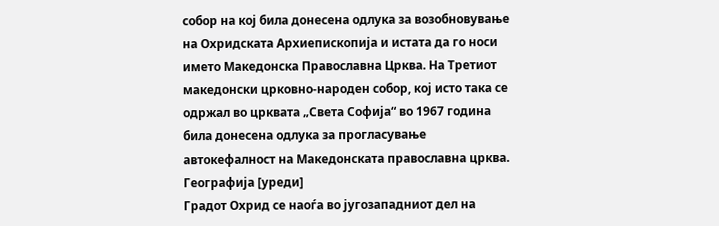собор на кој била донесена одлука за возобновување на Охридската Архиепископија и истата да го носи името Македонска Православна Црква. На Третиот македонски црковно-народен собор, кој исто така се одржал во црквата „Света Софија“ во 1967 година била донесена одлука за прогласување автокефалност на Македонската православна црква.
Географија [уреди]
Градот Охрид се наоѓа во југозападниот дел на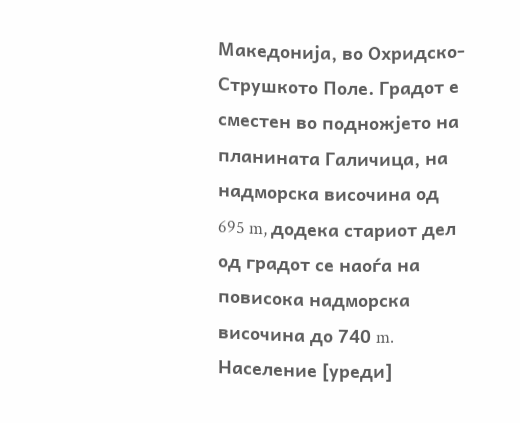Македонија, во Охридско-Струшкото Поле. Градот е сместен во подножјето на планината Галичица, на надморска височина од 695 m, додека стариот дел од градот се наоѓа на повисока надморска височина до 740 m.
Население [уреди]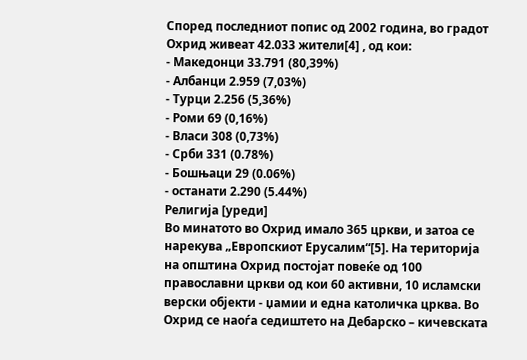Според последниот попис од 2002 година, во градот Охрид живеат 42.033 жители[4] , од кои:
- Македонци 33.791 (80,39%)
- Албанци 2.959 (7,03%)
- Турци 2.256 (5,36%)
- Роми 69 (0,16%)
- Власи 308 (0,73%)
- Срби 331 (0.78%)
- Бошњаци 29 (0.06%)
- останати 2.290 (5.44%)
Религија [уреди]
Во минатото во Охрид имало 365 цркви, и затоа се нарекува „Европскиот Ерусалим“[5]. На територија на општина Охрид постојат повеќе од 100 православни цркви од кои 60 активни, 10 исламски верски објекти - џамии и една католичка црква. Во Охрид се наоѓа седиштето на Дебарско – кичевската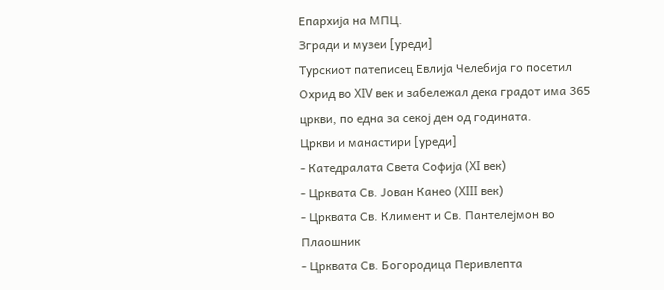Епархија на МПЦ.
Згради и музеи [уреди]
Турскиот патеписец Евлија Челебија го посетил Охрид во XIV век и забележал дека градот има 365 цркви, по една за секој ден од годината.
Цркви и манастири [уреди]
- Катедралата Света Софија (XI век)
- Црквата Св. Јован Канео (XIII век)
- Црквата Св. Климент и Св. Пантелејмон во Плаошник
- Црквата Св. Богородица Перивлепта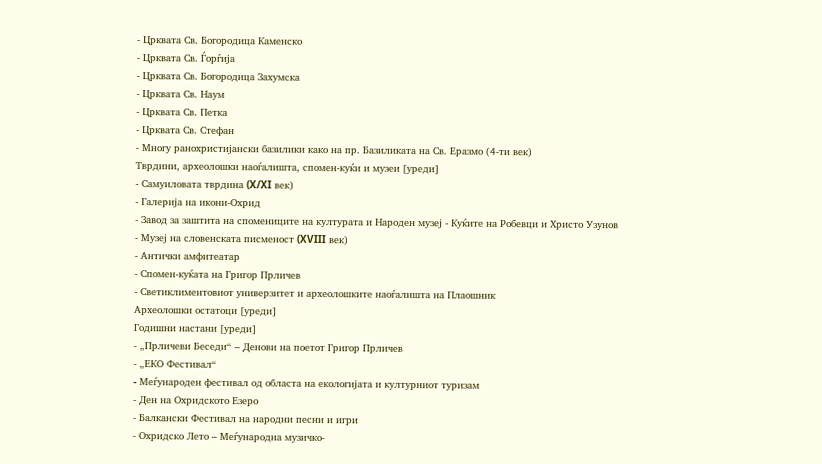- Црквата Св. Богородица Каменско
- Црквата Св. Ѓорѓија
- Црквата Св. Богородица Захумска
- Црквата Св. Наум
- Црквата Св. Петка
- Црквата Св. Стефан
- Многу ранохристијански базилики како на пр. Базиликата на Св. Еразмо (4-ти век)
Тврдини, археолошки наоѓалишта, спомен-куќи и музеи [уреди]
- Самуиловата тврдина (X/XI век)
- Галерија на икони-Охрид
- Завод за заштита на спомениците на културата и Народен музеј - Куќите на Робевци и Христо Узунов
- Музеј на словенската писменост (XVIII век)
- Антички амфитеатар
- Спомен-куќата на Григор Прличев
- Светиклиментовиот универзитет и археолошките наоѓалишта на Плаошник
Археолошки остатоци [уреди]
Годишни настани [уреди]
- „Прличеви Беседи“ – Денови на поетот Григор Прличев
- „ЕКО Фестивал“
- Mеѓународен фестивал од областа на екологијата и културниот туризам
- Ден на Охридското Езеро
- Балкански Фестивал на народни песни и игри
- Охридско Лето – Mеѓународна музичко-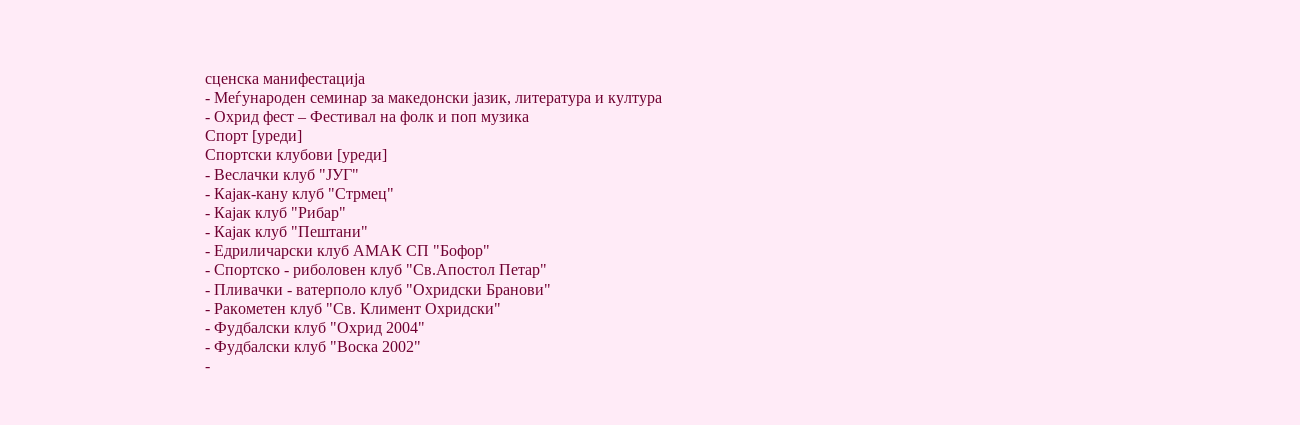сценска манифестација
- Меѓународен семинар за македонски јазик, литература и култура
- Охрид фест – Фестивал на фолк и поп музика
Спорт [уреди]
Спортски клубови [уреди]
- Веслачки клуб "ЈУГ"
- Кајак-кану клуб "Стрмец"
- Кајак клуб "Рибар"
- Кајак клуб "Пештани"
- Едриличарски клуб АМАК СП "Бофор"
- Спортско - риболовен клуб "Св.Апостол Петар"
- Пливачки - ватерполо клуб "Охридски Бранови"
- Ракометен клуб "Св. Климент Охридски"
- Фудбалски клуб "Охрид 2004"
- Фудбалски клуб "Воска 2002"
-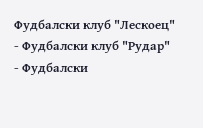Фудбалски клуб "Лескоец"
- Фудбалски клуб "Рудар"
- Фудбалски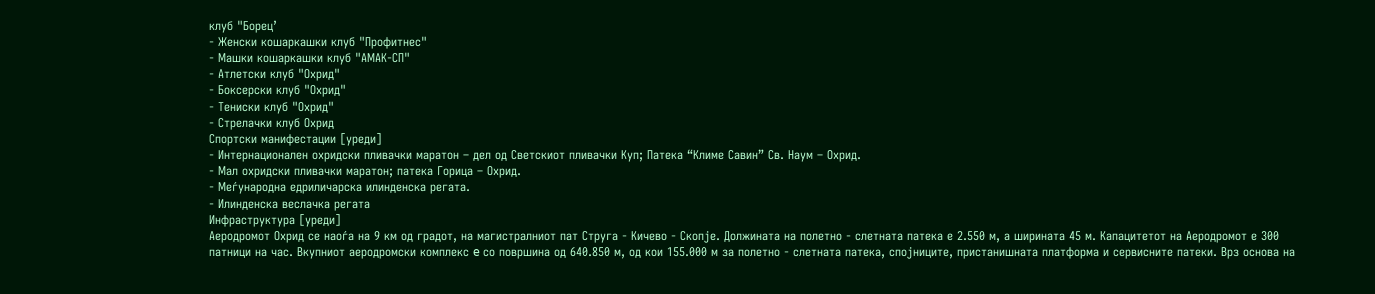клуб "Борец’
- Женски кошаркашки клуб "Профитнес"
- Машки кошаркашки клуб "АМАК-СП"
- Атлетски клуб "Охрид"
- Боксерски клуб "Охрид"
- Тениски клуб "Охрид"
- Стрелачки клуб Охрид
Спортски манифестации [уреди]
- Интернационален охридски пливачки маратон – дел од Светскиот пливачки Куп; Патека “Климе Савин” Св. Наум – Охрид.
- Мал охридски пливачки маратон; патека Горица – Охрид.
- Меѓународна едриличарска илинденска регата.
- Илинденска веслачка регата
Инфраструктура [уреди]
Аеродромот Охрид се наоѓа на 9 км од градот, на магистралниот пат Струга - Кичево - Скопје. Должината на полетно - слетната патека е 2.550 м, а ширината 45 м. Капацитетот на Аеродромот е 300 патници на час. Вкупниот аеродромски комплекс e со површина од 640.850 м, од кои 155.000 м за полетно - слетната патека, спојниците, пристанишната платформа и сервисните патеки. Врз основа на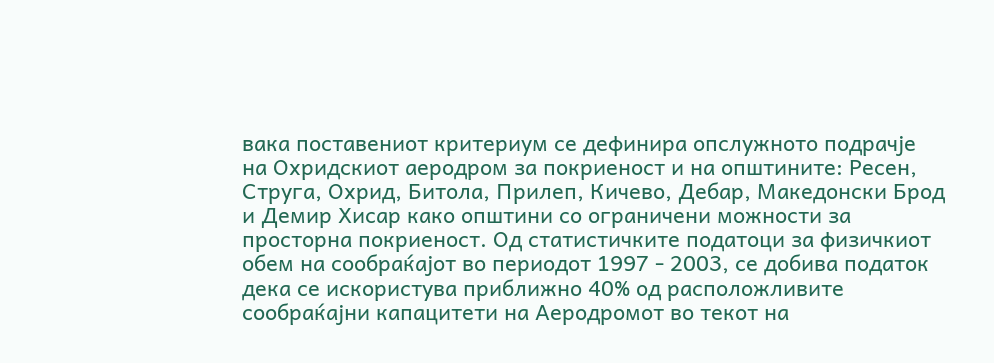вака поставениот критериум се дефинира опслужното подрачје на Охридскиот аеродром за покриеност и на општините: Ресен, Струга, Охрид, Битола, Прилеп, Кичево, Дебар, Македонски Брод и Демир Хисар како општини со ограничени можности за просторна покриеност. Од статистичките податоци за физичкиот обем на сообраќајот во периодот 1997 - 2003, се добива податок дека се искористува приближно 40% од расположливите сообраќајни капацитети на Аеродромот во текот на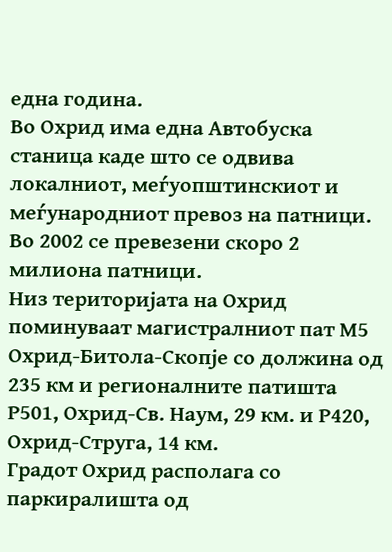една година.
Во Охрид има една Автобуска станица каде што се одвива локалниот, меѓуопштинскиот и меѓународниот превоз на патници. Во 2002 се превезени скоро 2 милиона патници.
Низ територијата на Охрид поминуваат магистралниот пат М5 Охрид-Битола-Скопје со должина од 235 км и регионалните патишта Р501, Охрид-Св. Наум, 29 км. и Р420, Охрид-Струга, 14 км.
Градот Охрид располага со паркиралишта од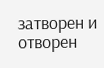затворен и отворен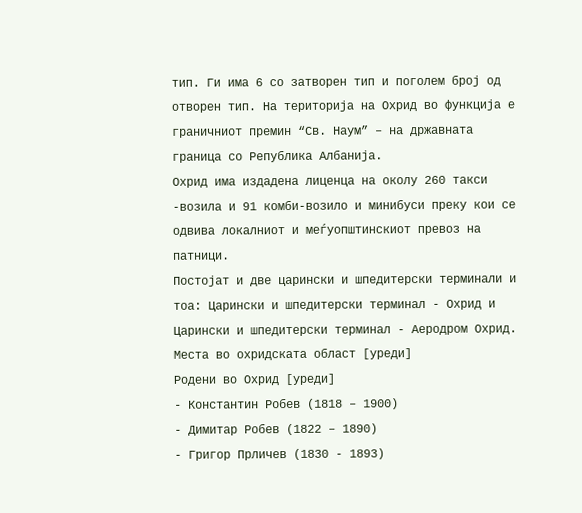тип. Ги има 6 со затворен тип и поголем број од отворен тип. На територија на Охрид во функција е граничниот премин “Св. Наум” – на државната граница со Република Албанија.
Охрид има издадена лиценца на околу 260 такси -возила и 91 комби-возило и минибуси преку кои се одвива локалниот и меѓуопштинскиот превоз на патници.
Постојат и две царински и шпедитерски терминали и тоа: Царински и шпедитерски терминал - Охрид и Царински и шпедитерски терминал - Аеродром Охрид.
Места во охридската област [уреди]
Родени во Охрид [уреди]
- Константин Робев (1818 – 1900)
- Димитар Робев (1822 – 1890)
- Григор Прличев (1830 - 1893)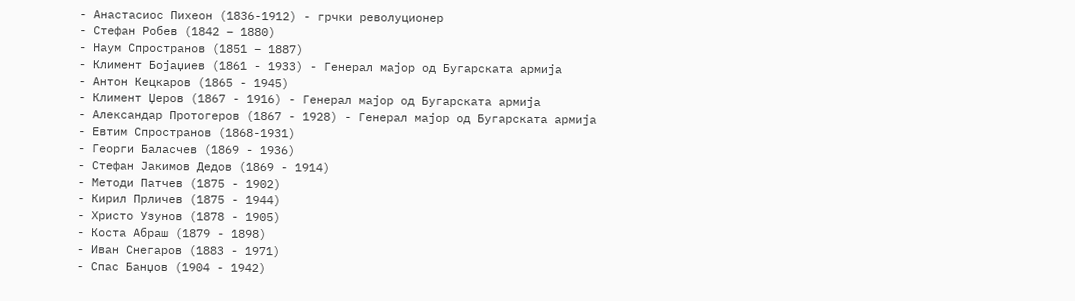- Анастасиос Пихеон (1836-1912) - грчки револуционер
- Стефан Робев (1842 – 1880)
- Наум Спространов (1851 – 1887)
- Климент Бојаџиев (1861 - 1933) - Генерал мајор од Бугарската армија
- Антон Кецкаров (1865 - 1945)
- Климент Џеров (1867 - 1916) - Генерал мајор од Бугарската армија
- Александар Протогеров (1867 - 1928) - Генерал мајор од Бугарската армија
- Евтим Спространов (1868-1931)
- Георги Баласчев (1869 - 1936)
- Стефан Јакимов Дедов (1869 - 1914)
- Методи Патчев (1875 - 1902)
- Кирил Прличев (1875 - 1944)
- Христо Узунов (1878 - 1905)
- Коста Абраш (1879 - 1898)
- Иван Снегаров (1883 - 1971)
- Спас Банџов (1904 - 1942)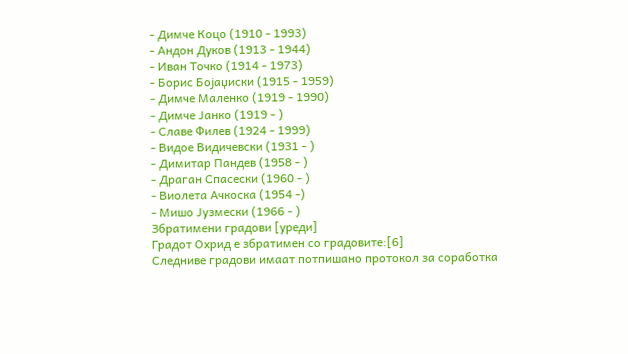- Димче Коцо (1910 - 1993)
- Андон Дуков (1913 - 1944)
- Иван Точко (1914 - 1973)
- Борис Бојаџиски (1915 - 1959)
- Димче Маленко (1919 - 1990)
- Димче Јанко (1919 - )
- Славе Филев (1924 - 1999)
- Видое Видичевски (1931 - )
- Димитар Пандев (1958 - )
- Драган Спасески (1960 - )
- Виолета Ачкоска (1954 -)
- Мишо Јузмески (1966 - )
Збратимени градови [уреди]
Градот Охрид е збратимен со градовите:[6]
Следниве градови имаат потпишано протокол за соработка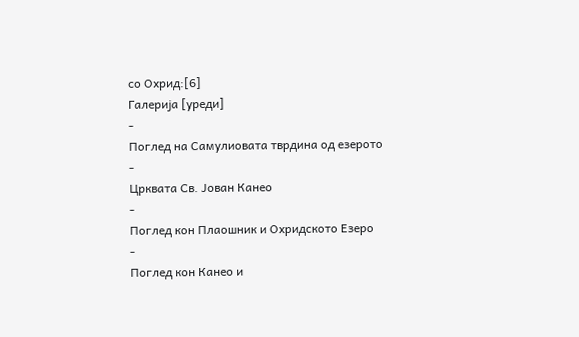со Охрид:[6]
Галерија [уреди]
-
Поглед на Самулиовата тврдина од езерото
-
Црквата Св. Јован Канео
-
Поглед кон Плаошник и Охридското Езеро
-
Поглед кон Канео и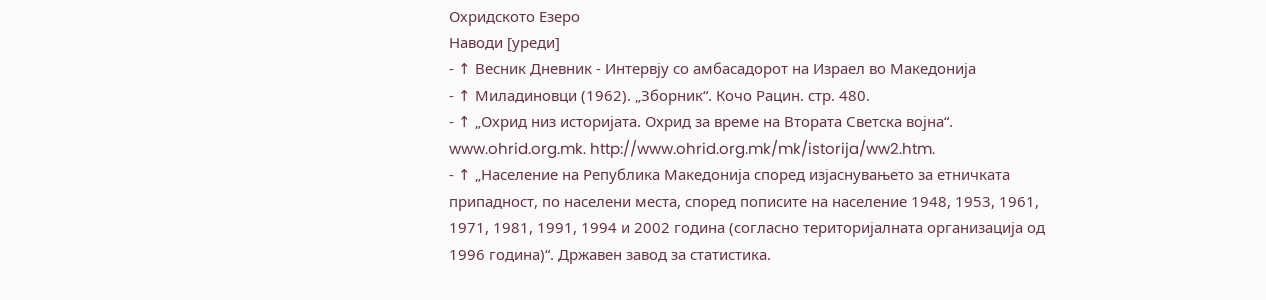Охридското Езеро
Наводи [уреди]
- ↑ Весник Дневник - Интервју со амбасадорот на Израел во Македонија
- ↑ Миладиновци (1962). „Зборник“. Кочо Рацин. стр. 480.
- ↑ „Охрид низ историјата. Охрид за време на Втората Светска војна“. www.ohrid.org.mk. http://www.ohrid.org.mk/mk/istorija/ww2.htm.
- ↑ „Население на Република Македонија според изјаснувањето за етничката припадност, по населени места, според пописите на население 1948, 1953, 1961, 1971, 1981, 1991, 1994 и 2002 година (согласно територијалната организација од 1996 година)“. Државен завод за статистика.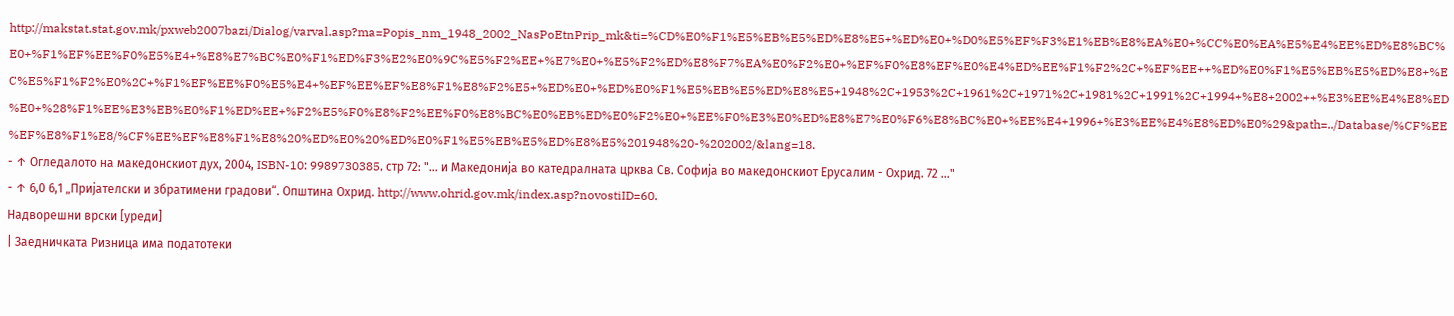http://makstat.stat.gov.mk/pxweb2007bazi/Dialog/varval.asp?ma=Popis_nm_1948_2002_NasPoEtnPrip_mk&ti=%CD%E0%F1%E5%EB%E5%ED%E8%E5+%ED%E0+%D0%E5%EF%F3%E1%EB%E8%EA%E0+%CC%E0%EA%E5%E4%EE%ED%E8%BC%E0+%F1%EF%EE%F0%E5%E4+%E8%E7%BC%E0%F1%ED%F3%E2%E0%9C%E5%F2%EE+%E7%E0+%E5%F2%ED%E8%F7%EA%E0%F2%E0+%EF%F0%E8%EF%E0%E4%ED%EE%F1%F2%2C+%EF%EE++%ED%E0%F1%E5%EB%E5%ED%E8+%EC%E5%F1%F2%E0%2C+%F1%EF%EE%F0%E5%E4+%EF%EE%EF%E8%F1%E8%F2%E5+%ED%E0+%ED%E0%F1%E5%EB%E5%ED%E8%E5+1948%2C+1953%2C+1961%2C+1971%2C+1981%2C+1991%2C+1994+%E8+2002++%E3%EE%E4%E8%ED%E0+%28%F1%EE%E3%EB%E0%F1%ED%EE+%F2%E5%F0%E8%F2%EE%F0%E8%BC%E0%EB%ED%E0%F2%E0+%EE%F0%E3%E0%ED%E8%E7%E0%F6%E8%BC%E0+%EE%E4+1996+%E3%EE%E4%E8%ED%E0%29&path=../Database/%CF%EE%EF%E8%F1%E8/%CF%EE%EF%E8%F1%E8%20%ED%E0%20%ED%E0%F1%E5%EB%E5%ED%E8%E5%201948%20-%202002/&lang=18.
- ↑ Огледалото на македонскиот дух, 2004, ISBN-10: 9989730385, стр 72: "... и Македонија во катедралната црква Св. Софија во македонскиот Ерусалим - Охрид. 72 ..."
- ↑ 6,0 6,1 „Пријателски и збратимени градови“. Општина Охрид. http://www.ohrid.gov.mk/index.asp?novostiID=60.
Надворешни врски [уреди]
| Заедничката Ризница има податотеки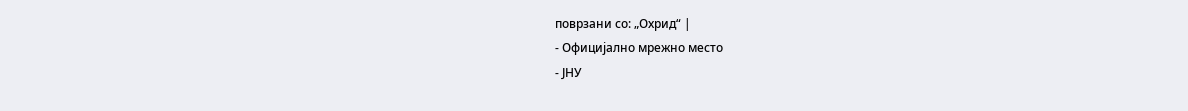поврзани со: „Охрид“ |
- Официјално мрежно место
- ЈНУ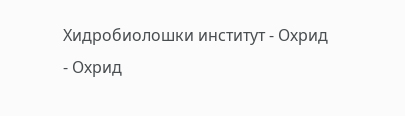Хидробиолошки институт - Охрид
- Охрид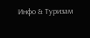Инфо & Туризам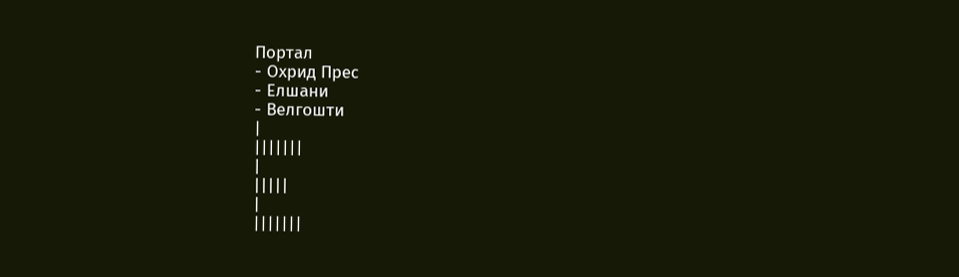Портал
- Охрид Прес
- Елшани
- Велгошти
|
|||||||
|
|||||
|
|||||||